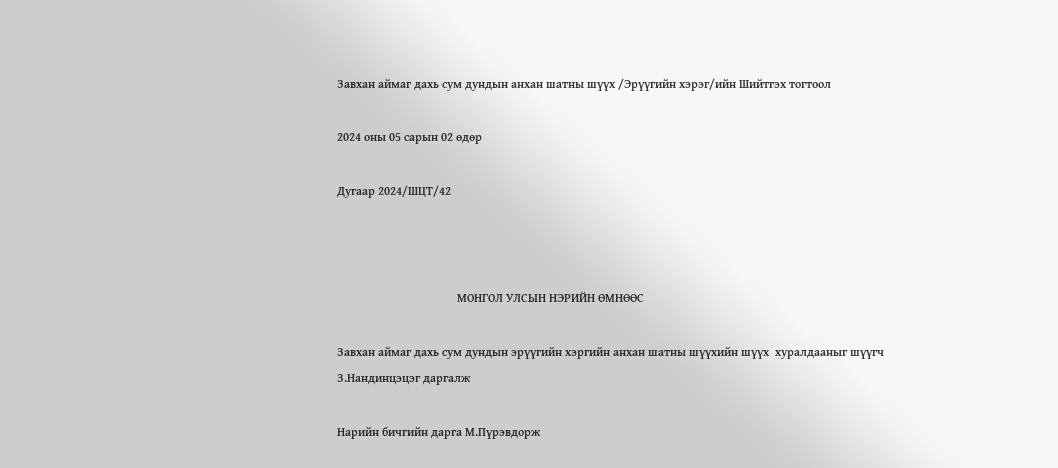Завхан аймаг дахь сум дундын анхан шатны шүүх /Эрүүгийн хэрэг/ийн Шийтгэх тогтоол

2024 оны 05 сарын 02 өдөр

Дугаар 2024/ШЦТ/42



                                        МОНГОЛ УЛСЫН НЭРИЙН ӨМНӨӨС

Завхан аймаг дахь сум дундын эрүүгийн хэргийн анхан шатны шүүхийн шүүх  хуралдааныг шүүгч З.Нандинцэцэг даргалж

Нарийн бичгийн дарга М.Пүрэвдорж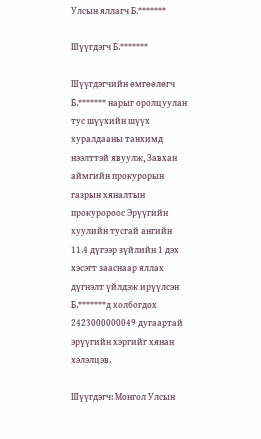Улсын яллагч Б.*******

Шүүгдэгч Б.*******

Шүүгдэгчийн өмгөөлөгч Б.******* нарыг оролцуулан тус шүүхийн шүүх хуралдааны танхимд нээлттэй явуулж, Завхан аймгийн прокурорын газрын хяналтын прокуророос Эрүүгийн хуулийн тусгай ангийн 11.4 дүгээр зүйлийн 1 дэх хэсэгт зааснаар яллах дүгнэлт үйлдэж ирүүлсэн Б.*******д холбогдох 2423000000049 дугаартай эрүүгийн хэргийг хянан хэлэлцэв.

Шүүгдэгч: Монгол Улсын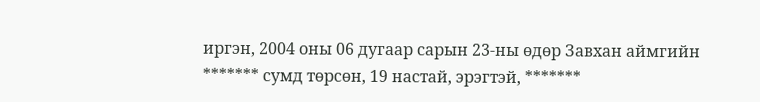иргэн, 2004 оны 06 дугаар сарын 23-ны өдөр Завхан аймгийн ******* сумд төрсөн, 19 настай, эрэгтэй, *******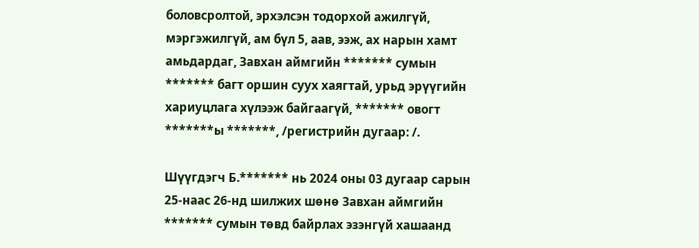боловсролтой, эрхэлсэн тодорхой ажилгүй, мэргэжилгүй, ам бүл 5, аав, ээж, ах нарын хамт амьдардаг, Завхан аймгийн ******* сумын ******* багт оршин суух хаягтай, урьд эрүүгийн хариуцлага хүлээж байгаагүй, ******* овогт *******ы *******, /регистрийн дугаар: /.

Шүүгдэгч Б.******* нь 2024 оны 03 дугаар сарын 25-наас 26-нд шилжих шөнө Завхан аймгийн ******* сумын төвд байрлах эзэнгүй хашаанд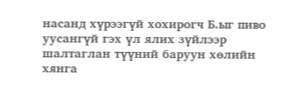насанд хүрээгүй хохирогч Б.ыг пиво уусангүй гэх үл ялих зүйлээр шалтаглан түүний баруун хөлийн хянга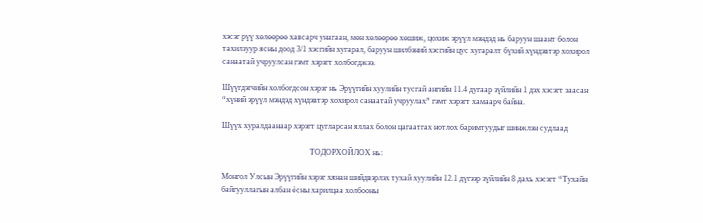хэсэг рүү хөлөөрөө хавсарч унагаан, мөн хөлөөрөө хөшиж, цохиж эрүүл мэндэд нь баруун шаант болон тахилзуур ясны доод 3/1 хэсгийн хугарал, баруун шилбэний хэсгийн цус хугаралт бүхий хүндэвтэр хохирол санаатай учруулсан гэмт хэрэгт холбогджээ.

Шүүгдэгчийн холбогдсон хэрэг нь Эрүүгийн хуулийн тусгай ангийн 11.4 дугаар зүйлийн 1 дэх хэсэгт заасан “хүний эрүүл мэндэд хүндэвтэр хохирол санаатай учруулах” гэмт хэрэгт хамаарч байна.

Шүүх хуралдаанаар хэрэгт цугларсан яллах болон цагаатгах нотлох баримтуудыг шинжлэн судлаад

                                            ТОДОРХОЙЛОХ нь:

Монгол Улсын Эрүүгийн хэрэг хянан шийдвэрлэх тухай хуулийн 12.1 дүгээр зүйлийн 8 дахь хэсэгт “Тухайн байгууллагын албан ёсны харилцаа холбооны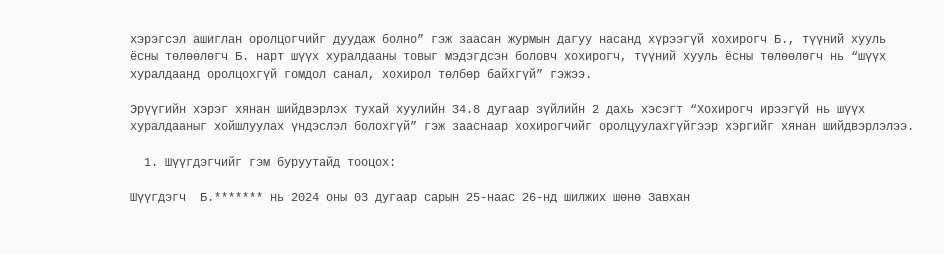хэрэгсэл ашиглан оролцогчийг дуудаж болно” гэж заасан журмын дагуу насанд хүрээгүй хохирогч Б., түүний хууль ёсны төлөөлөгч Б. нарт шүүх хуралдааны товыг мэдэгдсэн боловч хохирогч, түүний хууль ёсны төлөөлөгч нь “шүүх хуралдаанд оролцохгүй гомдол санал, хохирол төлбөр байхгүй” гэжээ.

Эрүүгийн хэрэг хянан шийдвэрлэх тухай хуулийн 34.8 дугаар зүйлийн 2 дахь хэсэгт “Хохирогч ирээгүй нь шүүх хуралдааныг хойшлуулах үндэслэл болохгүй” гэж зааснаар хохирогчийг оролцуулахгүйгээр хэргийг хянан шийдвэрлэлээ.

  1. Шүүгдэгчийг гэм буруутайд тооцох:

Шүүгдэгч  Б.******* нь 2024 оны 03 дугаар сарын 25-наас 26-нд шилжих шөнө Завхан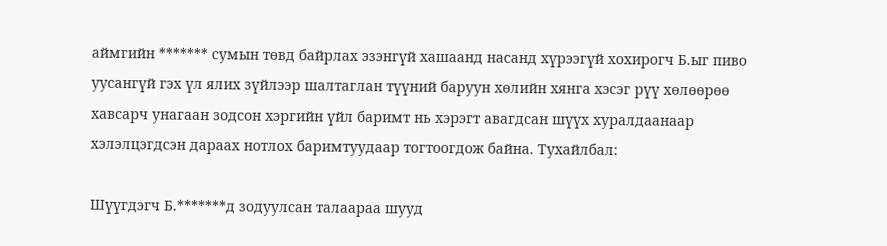аймгийн ******* сумын төвд байрлах эзэнгүй хашаанд насанд хүрээгүй хохирогч Б.ыг пиво уусангүй гэх үл ялих зүйлээр шалтаглан түүний баруун хөлийн хянга хэсэг рүү хөлөөрөө хавсарч унагаан зодсон хэргийн үйл баримт нь хэрэгт авагдсан шүүх хуралдаанаар хэлэлцэгдсэн дараах нотлох баримтуудаар тогтоогдож байна. Тухайлбал:

Шүүгдэгч Б.*******д зодуулсан талаараа шууд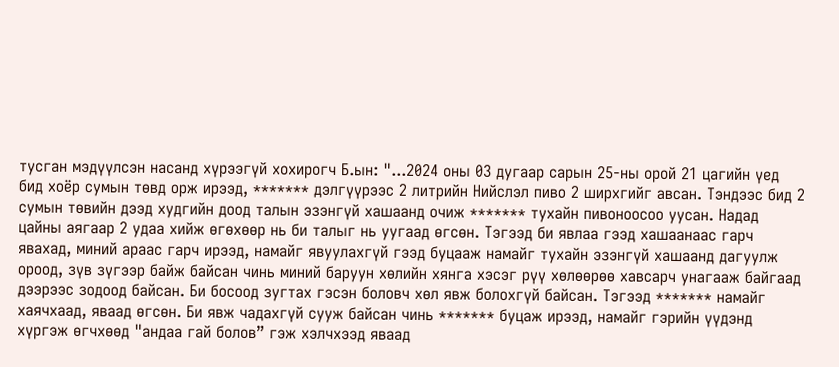тусган мэдүүлсэн насанд хүрээгүй хохирогч Б.ын: "...2024 оны 03 дугаар сарын 25-ны орой 21 цагийн үед бид хоёр сумын төвд орж ирээд, ******* дэлгүүрээс 2 литрийн Нийслэл пиво 2 ширхгийг авсан. Тэндээс бид 2 сумын төвийн дээд худгийн доод талын эзэнгүй хашаанд очиж ******* тухайн пивоноосоо уусан. Надад цайны аягаар 2 удаа хийж өгөхөөр нь би талыг нь уугаад өгсөн. Тэгээд би явлаа гээд хашаанаас гарч явахад, миний араас гарч ирээд, намайг явуулахгүй гээд буцааж намайг тухайн эзэнгүй хашаанд дагуулж ороод, зүв зүгээр байж байсан чинь миний баруун хөлийн хянга хэсэг рүү хөлөөрөө хавсарч унагааж байгаад дээрээс зодоод байсан. Би босоод зугтах гэсэн боловч хөл явж болохгүй байсан. Тэгээд ******* намайг хаячхаад, яваад өгсөн. Би явж чадахгүй сууж байсан чинь ******* буцаж ирээд, намайг гэрийн үүдэнд хүргэж өгчхөөд "андаа гай болов” гэж хэлчхээд яваад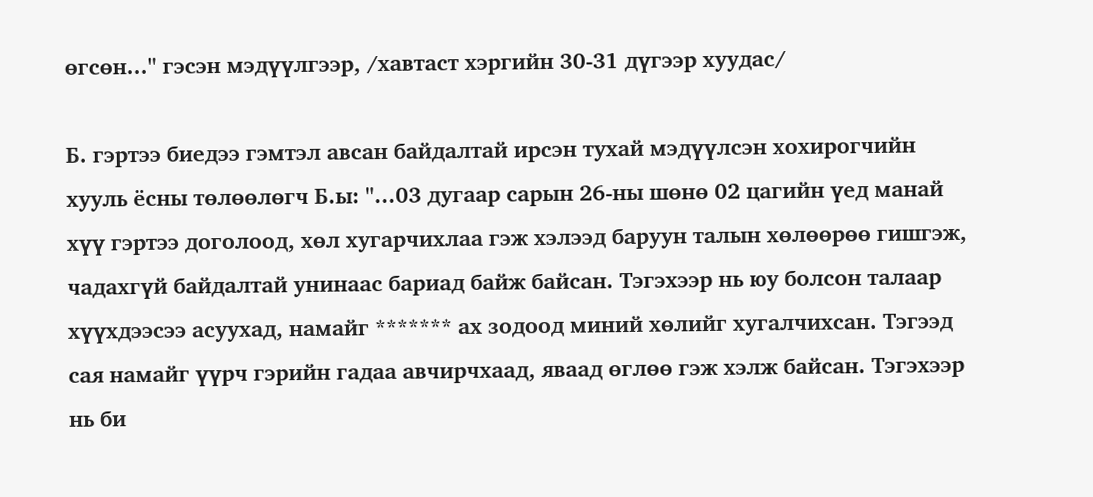өгсөн..." гэсэн мэдүүлгээр, /хавтаст хэргийн 30-31 дүгээр хуудас/

Б. гэртээ биедээ гэмтэл авсан байдалтай ирсэн тухай мэдүүлсэн хохирогчийн хууль ёсны төлөөлөгч Б.ы: "...03 дугаар сарын 26-ны шөнө 02 цагийн үед манай хүү гэртээ доголоод, хөл хугарчихлаа гэж хэлээд баруун талын хөлөөрөө гишгэж, чадахгүй байдалтай унинаас бариад байж байсан. Тэгэхээр нь юу болсон талаар хүүхдээсээ асуухад, намайг ******* ах зодоод миний хөлийг хугалчихсан. Тэгээд сая намайг үүрч гэрийн гадаа авчирчхаад, яваад өглөө гэж хэлж байсан. Тэгэхээр нь би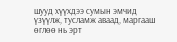шууд хүүхдээ сумын эмчид үзүүлж, тусламж аваад, маргааш өглөө нь эрт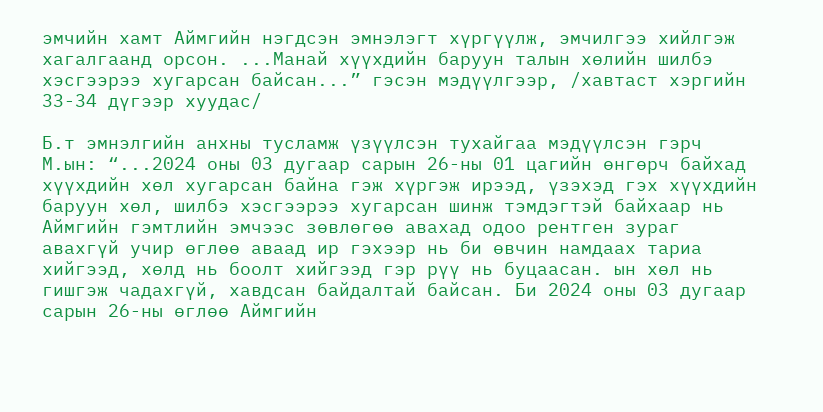эмчийн хамт Аймгийн нэгдсэн эмнэлэгт хүргүүлж, эмчилгээ хийлгэж хагалгаанд орсон. ...Манай хүүхдийн баруун талын хөлийн шилбэ хэсгээрээ хугарсан байсан...” гэсэн мэдүүлгээр, /хавтаст хэргийн 33-34 дүгээр хуудас/

Б.т эмнэлгийн анхны тусламж үзүүлсэн тухайгаа мэдүүлсэн гэрч М.ын: “...2024 оны 03 дугаар сарын 26-ны 01 цагийн өнгөрч байхад хүүхдийн хөл хугарсан байна гэж хүргэж ирээд, үзэхэд гэх хүүхдийн баруун хөл, шилбэ хэсгээрээ хугарсан шинж тэмдэгтэй байхаар нь Аймгийн гэмтлийн эмчээс зөвлөгөө авахад одоо рентген зураг авахгүй учир өглөө аваад ир гэхээр нь би өвчин намдаах тариа хийгээд, хөлд нь боолт хийгээд гэр рүү нь буцаасан. ын хөл нь гишгэж чадахгүй, хавдсан байдалтай байсан. Би 2024 оны 03 дугаар сарын 26-ны өглөө Аймгийн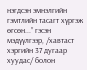нэгдсэн эмнэлгийн гэмтлийн тасагт хүргэж өгсөн...” гэсэн мэдүүлгээр, /хавтаст хэргийн 37 дугаар хуудас/ болон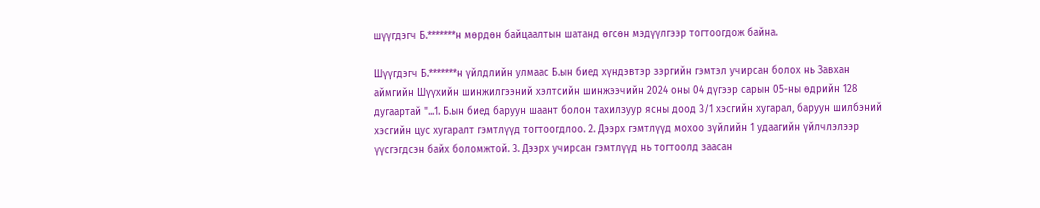шүүгдэгч Б.*******н мөрдөн байцаалтын шатанд өгсөн мэдүүлгээр тогтоогдож байна.

Шүүгдэгч Б.*******н үйлдлийн улмаас Б.ын биед хүндэвтэр зэргийн гэмтэл учирсан болох нь Завхан аймгийн Шүүхийн шинжилгээний хэлтсийн шинжээчийн 2024 оны 04 дүгээр сарын 05-ны өдрийн 128 дугаартай "...1. Б.ын биед баруун шаант болон тахилзуур ясны доод 3/1 хэсгийн хугарал, баруун шилбэний хэсгийн цус хугаралт гэмтлүүд тогтоогдлоо. 2. Дээрх гэмтлүүд мохоо зүйлийн 1 удаагийн үйлчлэлээр үүсгэгдсэн байх боломжтой. 3. Дээрх учирсан гэмтлүүд нь тогтоолд заасан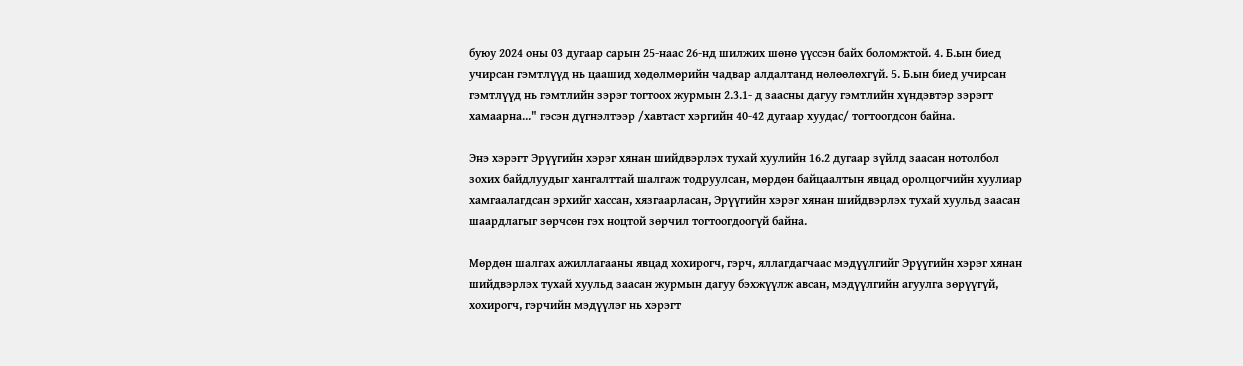буюу 2024 оны 03 дугаар сарын 25-наас 26-нд шилжих шөнө үүссэн байх боломжтой. 4. Б.ын биед учирсан гэмтлүүд нь цаашид хөдөлмөрийн чадвар алдалтанд нөлөөлөхгүй. 5. Б.ын биед учирсан гэмтлүүд нь гэмтлийн зэрэг тогтоох журмын 2.3.1- д заасны дагуу гэмтлийн хүндэвтэр зэрэгт хамаарна..." гэсэн дүгнэлтээр /хавтаст хэргийн 40-42 дугаар хуудас/ тогтоогдсон байна.

Энэ хэрэгт Эрүүгийн хэрэг хянан шийдвэрлэх тухай хуулийн 16.2 дугаар зүйлд заасан нотолбол зохих байдлуудыг хангалттай шалгаж тодруулсан, мөрдөн байцаалтын явцад оролцогчийн хуулиар хамгаалагдсан эрхийг хассан, хязгаарласан, Эрүүгийн хэрэг хянан шийдвэрлэх тухай хуульд заасан шаардлагыг зөрчсөн гэх ноцтой зөрчил тогтоогдоогүй байна.

Мөрдөн шалгах ажиллагааны явцад хохирогч, гэрч, яллагдагчаас мэдүүлгийг Эрүүгийн хэрэг хянан шийдвэрлэх тухай хуульд заасан журмын дагуу бэхжүүлж авсан, мэдүүлгийн агуулга зөрүүгүй, хохирогч, гэрчийн мэдүүлэг нь хэрэгт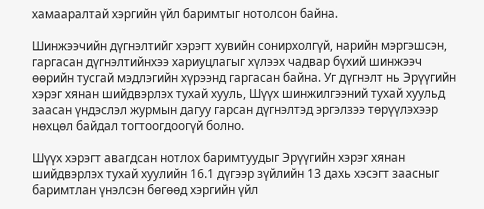хамааралтай хэргийн үйл баримтыг нотолсон байна.

Шинжээчийн дүгнэлтийг хэрэгт хувийн сонирхолгүй, нарийн мэргэшсэн, гаргасан дүгнэлтийнхээ хариуцлагыг хүлээх чадвар бүхий шинжээч өөрийн тусгай мэдлэгийн хүрээнд гаргасан байна. Уг дүгнэлт нь Эрүүгийн хэрэг хянан шийдвэрлэх тухай хууль, Шүүх шинжилгээний тухай хуульд заасан үндэслэл журмын дагуу гарсан дүгнэлтэд эргэлзээ төрүүлэхээр нөхцөл байдал тогтоогдоогүй болно.

Шүүх хэрэгт авагдсан нотлох баримтуудыг Эрүүгийн хэрэг хянан шийдвэрлэх тухай хуулийн 16.1 дүгээр зүйлийн 13 дахь хэсэгт заасныг баримтлан үнэлсэн бөгөөд хэргийн үйл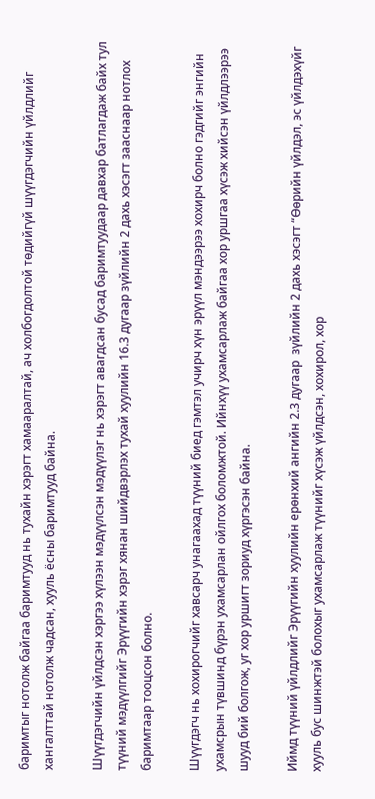баримтыг нотолж байгаа баримтууд нь тухайн хэрэгт хамааралтай, ач холбогдолтой төдийгүй шүүгдэгчийн үйлдлийг хангалттай нотолж чадсан, хууль ёсны баримтууд байна.

Шүүгдэгчийн үйлдсэн хэргээ хүлээн мэдүүлсэн мэдүүлэг нь хэрэгт авагдсан бусад баримтуудаар давхар батлагдаж байх тул түүний мэдүүлгийг Эрүүгийн хэрэг хянан шийдвэрлэх тухай хуулийн 16.3 дугаар зүйлийн 2 дахь хэсэгт зааснаар нотлох баримтаар тооцсон болно.

Шүүгдэгч нь хохирогчийг хавсарч унагаахад түүний биед гэмтэл учирч хүн эрүүл мэндээрээ хохирч болно гэдгийг энгийн ухамсрын түвшинд бүрэн ухамсарлан ойлгох боломжтой. Ийнхүү ухамсарлаж байгаа хор уршгаа хүсэж хийсэн үйлдлээрээ шууд бий болгож, уг хор уршигт зориуд хүргэсэн байна.

Иймд түүний үйлдлийг Эрүүгийн хуулийн ерөнхий ангийн 2.3 дугаар  зүйлийн 2 дахь хэсэгт “Өөрийн үйлдэл, эс үйлдэхүйг хууль бус шинжтэй болохыг ухамсарлаж түүнийг хүсэж үйлдсэн, хохирол, хор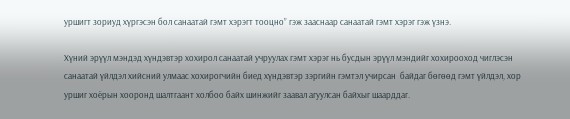уршигт зориуд хүргэсэн бол санаатай гэмт хэрэгт тооцно” гэж зааснаар санаатай гэмт хэрэг гэж үзнэ.

Хүний эрүүл мэндэд хүндэвтэр хохирол санаатай учруулах гэмт хэрэг нь бусдын эрүүл мэндийг хохирооход чиглэсэн санаатай үйлдэл хийсний улмаас хохирогчийн биед хүндэвтэр зэргийн гэмтэл учирсан  байдаг бөгөөд гэмт үйлдэл, хор уршиг хоёрын хооронд шалтгаант холбоо байх шинжийг заавал агуулсан байхыг шаарддаг.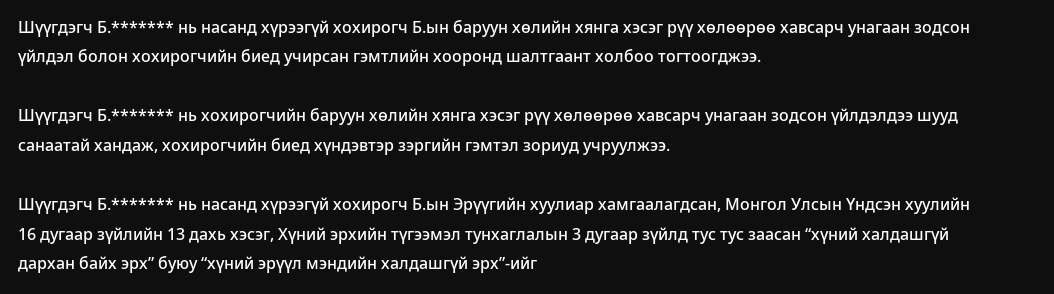Шүүгдэгч Б.******* нь насанд хүрээгүй хохирогч Б.ын баруун хөлийн хянга хэсэг рүү хөлөөрөө хавсарч унагаан зодсон үйлдэл болон хохирогчийн биед учирсан гэмтлийн хооронд шалтгаант холбоо тогтоогджээ.

Шүүгдэгч Б.******* нь хохирогчийн баруун хөлийн хянга хэсэг рүү хөлөөрөө хавсарч унагаан зодсон үйлдэлдээ шууд санаатай хандаж, хохирогчийн биед хүндэвтэр зэргийн гэмтэл зориуд учруулжээ.

Шүүгдэгч Б.******* нь насанд хүрээгүй хохирогч Б.ын Эрүүгийн хуулиар хамгаалагдсан, Монгол Улсын Үндсэн хуулийн 16 дугаар зүйлийн 13 дахь хэсэг, Хүний эрхийн түгээмэл тунхаглалын 3 дугаар зүйлд тус тус заасан “хүний халдашгүй дархан байх эрх” буюу “хүний эрүүл мэндийн халдашгүй эрх”-ийг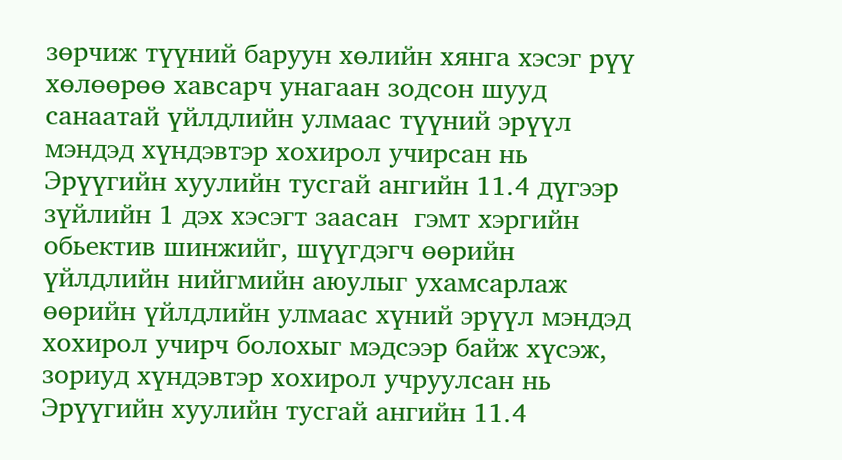зөрчиж түүний баруун хөлийн хянга хэсэг рүү хөлөөрөө хавсарч унагаан зодсон шууд санаатай үйлдлийн улмаас түүний эрүүл мэндэд хүндэвтэр хохирол учирсан нь Эрүүгийн хуулийн тусгай ангийн 11.4 дүгээр зүйлийн 1 дэх хэсэгт заасан  гэмт хэргийн обьектив шинжийг, шүүгдэгч өөрийн үйлдлийн нийгмийн аюулыг ухамсарлаж өөрийн үйлдлийн улмаас хүний эрүүл мэндэд хохирол учирч болохыг мэдсээр байж хүсэж, зориуд хүндэвтэр хохирол учруулсан нь Эрүүгийн хуулийн тусгай ангийн 11.4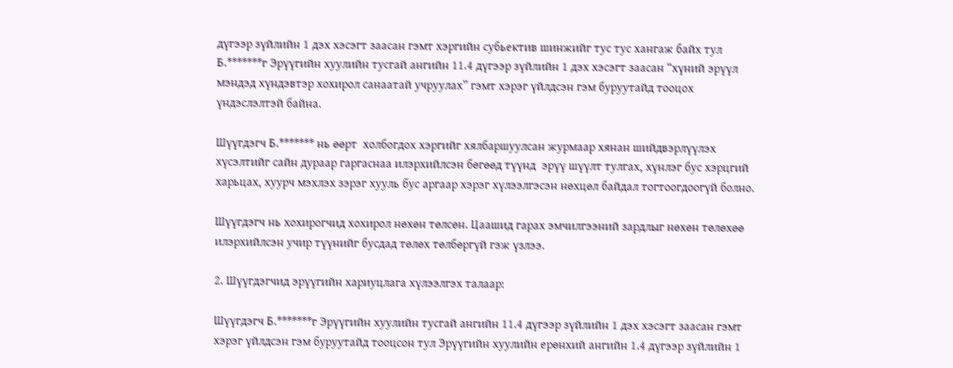дүгээр зүйлийн 1 дэх хэсэгт заасан гэмт хэргийн субьектив шинжийг тус тус хангаж байх тул Б.*******г Эрүүгийн хуулийн тусгай ангийн 11.4 дүгээр зүйлийн 1 дэх хэсэгт заасан “хүний эрүүл мэндэд хүндэвтэр хохирол санаатай учруулах” гэмт хэрэг үйлдсэн гэм буруутайд тооцох үндэслэлтэй байна.

Шүүгдэгч Б.******* нь өөрт  холбогдох хэргийг хялбаршуулсан журмаар хянан шийдвэрлүүлэх хүсэлтийг сайн дураар гаргаснаа илэрхийлсэн бөгөөд түүнд  эрүү шүүлт тулгах, хүнлэг бус хэрцгий харьцах, хуурч мэхлэх зэрэг хууль бус аргаар хэрэг хүлээлгэсэн нөхцөл байдал тогтоогдоогүй болно.

Шүүгдэгч нь хохирогчид хохирол нөхөн төлсөн. Цаашид гарах эмчилгээний зардлыг нөхөн төлөхөө илэрхийлсэн учир түүнийг бусдад төлөх төлбөргүй гэж үзлээ.

2. Шүүгдэгчид эрүүгийн хариуцлага хүлээлгэх талаар:

Шүүгдэгч Б.*******г Эрүүгийн хуулийн тусгай ангийн 11.4 дүгээр зүйлийн 1 дэх хэсэгт заасан гэмт хэрэг үйлдсэн гэм буруутайд тооцсон тул Эрүүгийн хуулийн ерөнхий ангийн 1.4 дүгээр зүйлийн 1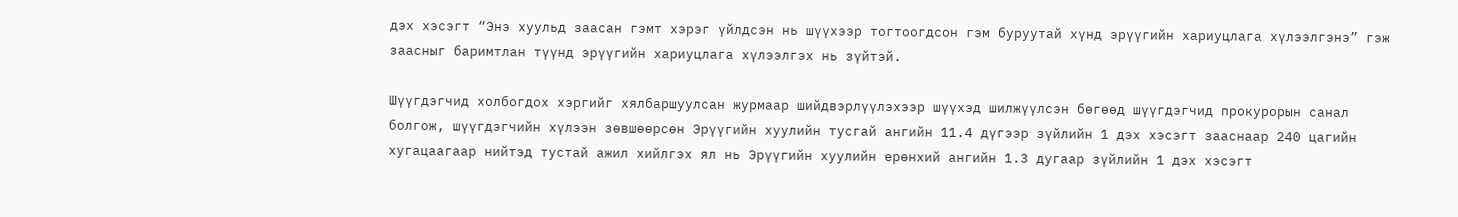дэх хэсэгт “Энэ хуульд заасан гэмт хэрэг үйлдсэн нь шүүхээр тогтоогдсон гэм буруутай хүнд эрүүгийн хариуцлага хүлээлгэнэ” гэж заасныг баримтлан түүнд эрүүгийн хариуцлага хүлээлгэх нь зүйтэй.

Шүүгдэгчид холбогдох хэргийг хялбаршуулсан журмаар шийдвэрлүүлэхээр шүүхэд шилжүүлсэн бөгөөд шүүгдэгчид прокурорын санал болгож, шүүгдэгчийн хүлээн зөвшөөрсөн Эрүүгийн хуулийн тусгай ангийн 11.4 дүгээр зүйлийн 1 дэх хэсэгт зааснаар 240 цагийн хугацаагаар нийтэд тустай ажил хийлгэх ял нь Эрүүгийн хуулийн ерөнхий ангийн 1.3 дугаар зүйлийн 1 дэх хэсэгт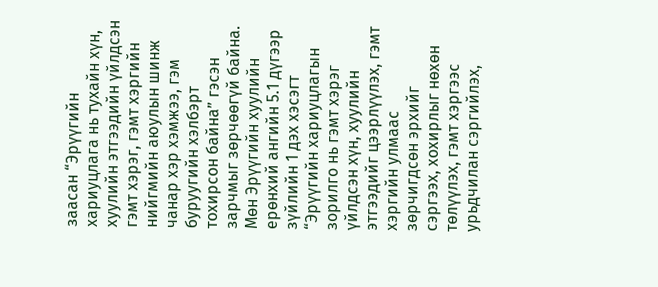заасан “Эрүүгийн хариуцлага нь тухайн хүн, хуулийн этгээдийн үйлдсэн гэмт хэрэг, гэмт хэргийн нийгмийн аюулын шинж чанар хэр хэмжээ, гэм буруугийн хэлбэрт тохирсон байна” гэсэн зарчмыг зөрчөөгүй байна. Мөн Эрүүгийн хуулийн  ерөнхий ангийн 5.1 дүгээр зүйлийн 1 дэх хэсэгт “Эрүүгийн хариуцлагын  зорилго нь гэмт хэрэг үйлдсэн хүн, хуулийн этгээдийг цээрлүүлэх, гэмт хэргийн улмаас зөрчигдсөн эрхийг сэргээх, хохирлыг нөхөн төлүүлэх, гэмт хэргээс урьдчилан сэргийлэх,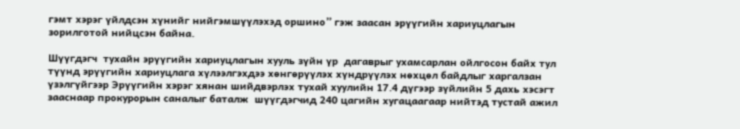гэмт хэрэг үйлдсэн хүнийг нийгэмшүүлэхэд оршино” гэж заасан эрүүгийн хариуцлагын зорилготой нийцсэн байна.

Шүүгдэгч  тухайн эрүүгийн хариуцлагын хууль зүйн үр  дагаврыг ухамсарлан ойлгосон байх тул түүнд эрүүгийн хариуцлага хүлээлгэхдээ хөнгөрүүлэх хүндрүүлэх нөхцөл байдлыг харгалзан үзэлгүйгээр Эрүүгийн хэрэг хянан шийдвэрлэх тухай хуулийн 17.4 дүгээр зүйлийн 5 дахь хэсэгт зааснаар прокурорын саналыг баталж  шүүгдэгчид 240 цагийн хугацаагаар нийтэд тустай ажил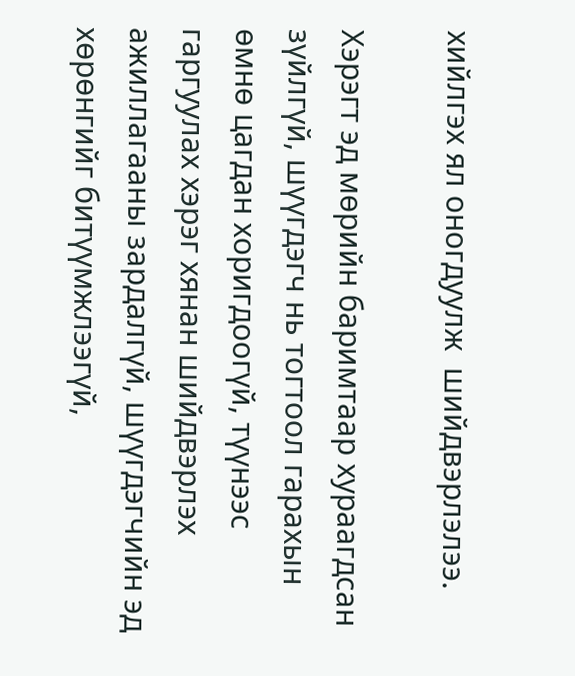хийлгэх ял оногдуулж  шийдвэрлэлээ.

Хэрэгт эд мөрийн баримтаар хураагдсан зүйлгүй, шүүгдэгч нь тогтоол гарахын өмнө цагдан хоригдоогүй, түүнээс гаргуулах хэрэг хянан шийдвэрлэх ажиллагааны зардалгүй, шүүгдэгчийн эд хөрөнгийг битүүмжлээгүй,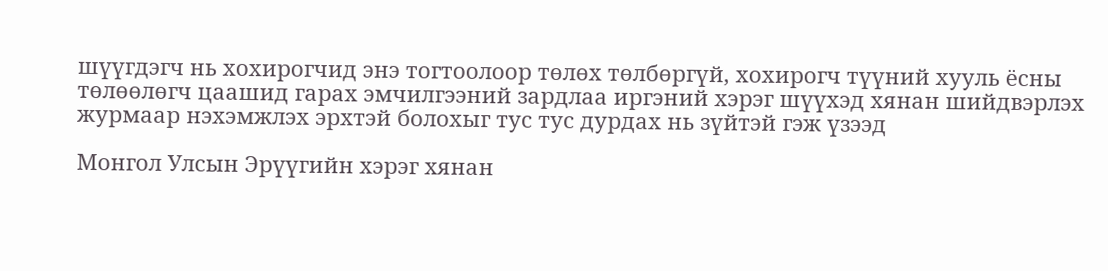шүүгдэгч нь хохирогчид энэ тогтоолоор төлөх төлбөргүй, хохирогч түүний хууль ёсны төлөөлөгч цаашид гарах эмчилгээний зардлаа иргэний хэрэг шүүхэд хянан шийдвэрлэх журмаар нэхэмжлэх эрхтэй болохыг тус тус дурдах нь зүйтэй гэж үзээд

Монгол Улсын Эрүүгийн хэрэг хянан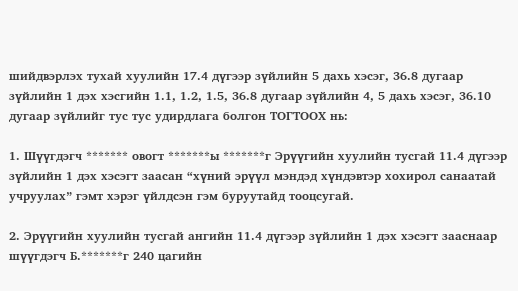шийдвэрлэх тухай хуулийн 17.4 дүгээр зүйлийн 5 дахь хэсэг, 36.8 дугаар зүйлийн 1 дэх хэсгийн 1.1, 1.2, 1.5, 36.8 дугаар зүйлийн 4, 5 дахь хэсэг, 36.10 дугаар зүйлийг тус тус удирдлага болгон ТОГТООХ нь:

1. Шүүгдэгч ******* овогт *******ы *******г Эрүүгийн хуулийн тусгай 11.4 дүгээр зүйлийн 1 дэх хэсэгт заасан “хүний эрүүл мэндэд хүндэвтэр хохирол санаатай учруулах” гэмт хэрэг үйлдсэн гэм буруутайд тооцсугай.

2. Эрүүгийн хуулийн тусгай ангийн 11.4 дүгээр зүйлийн 1 дэх хэсэгт зааснаар шүүгдэгч Б.*******г 240 цагийн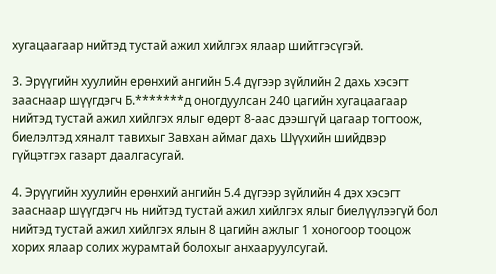хугацаагаар нийтэд тустай ажил хийлгэх ялаар шийтгэсүгэй.

3. Эрүүгийн хуулийн ерөнхий ангийн 5.4 дүгээр зүйлийн 2 дахь хэсэгт зааснаар шүүгдэгч Б.*******д оногдуулсан 240 цагийн хугацаагаар нийтэд тустай ажил хийлгэх ялыг өдөрт 8-аас дээшгүй цагаар тогтоож, биелэлтэд хяналт тавихыг Завхан аймаг дахь Шүүхийн шийдвэр гүйцэтгэх газарт даалгасугай.

4. Эрүүгийн хуулийн ерөнхий ангийн 5.4 дүгээр зүйлийн 4 дэх хэсэгт зааснаар шүүгдэгч нь нийтэд тустай ажил хийлгэх ялыг биелүүлээгүй бол нийтэд тустай ажил хийлгэх ялын 8 цагийн ажлыг 1 хоногоор тооцож хорих ялаар солих журамтай болохыг анхааруулсугай.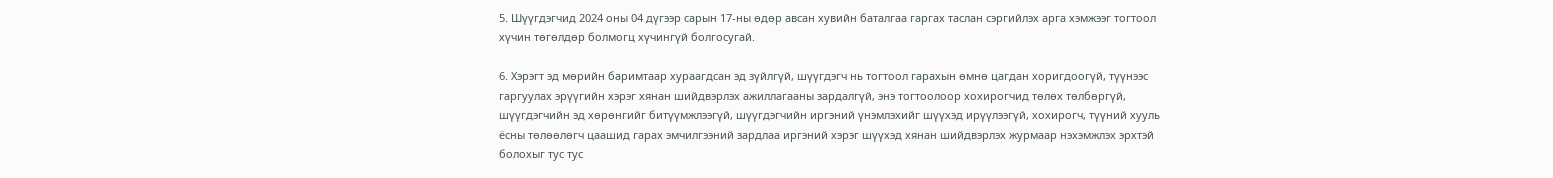5. Шүүгдэгчид 2024 оны 04 дүгээр сарын 17-ны өдөр авсан хувийн баталгаа гаргах таслан сэргийлэх арга хэмжээг тогтоол хүчин төгөлдөр болмогц хүчингүй болгосугай.

6. Хэрэгт эд мөрийн баримтаар хураагдсан эд зүйлгүй, шүүгдэгч нь тогтоол гарахын өмнө цагдан хоригдоогүй, түүнээс гаргуулах эрүүгийн хэрэг хянан шийдвэрлэх ажиллагааны зардалгүй, энэ тогтоолоор хохирогчид төлөх төлбөргүй, шүүгдэгчийн эд хөрөнгийг битүүмжлээгүй, шүүгдэгчийн иргэний үнэмлэхийг шүүхэд ирүүлээгүй, хохирогч, түүний хууль ёсны төлөөлөгч цаашид гарах эмчилгээний зардлаа иргэний хэрэг шүүхэд хянан шийдвэрлэх журмаар нэхэмжлэх эрхтэй болохыг тус тус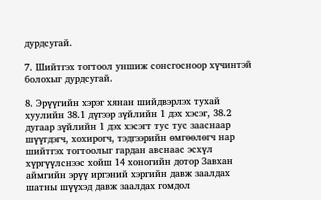дурдсугай.

7. Шийтгэх тогтоол уншиж сонсгосноор хүчинтэй болохыг дурдсугай.

8. Эрүүгийн хэрэг хянан шийдвэрлэх тухай хуулийн 38.1 дүгээр зүйлийн 1 дэх хэсэг, 38.2 дугаар зүйлийн 1 дэх хэсэгт тус тус зааснаар шүүгдэгч, хохирогч, тэдгээрийн өмгөөлөгч нар шийтгэх тогтоолыг гардан авснаас эсхүл хүргүүлснээс хойш 14 хоногийн дотор Завхан аймгийн эрүү иргэний хэргийн давж заалдах шатны шүүхэд давж заалдах гомдол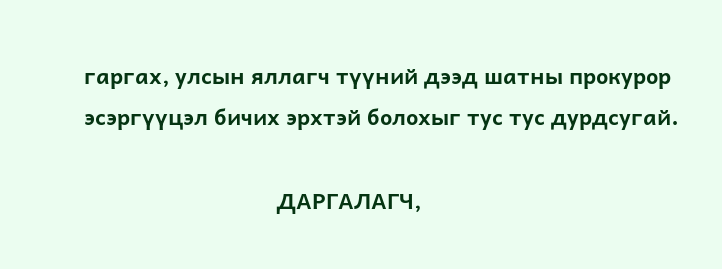гаргах, улсын яллагч түүний дээд шатны прокурор эсэргүүцэл бичих эрхтэй болохыг тус тус дурдсугай.

                                ДАРГАЛАГЧ,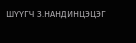ШҮҮГЧ З.НАНДИНЦЭЦЭГ